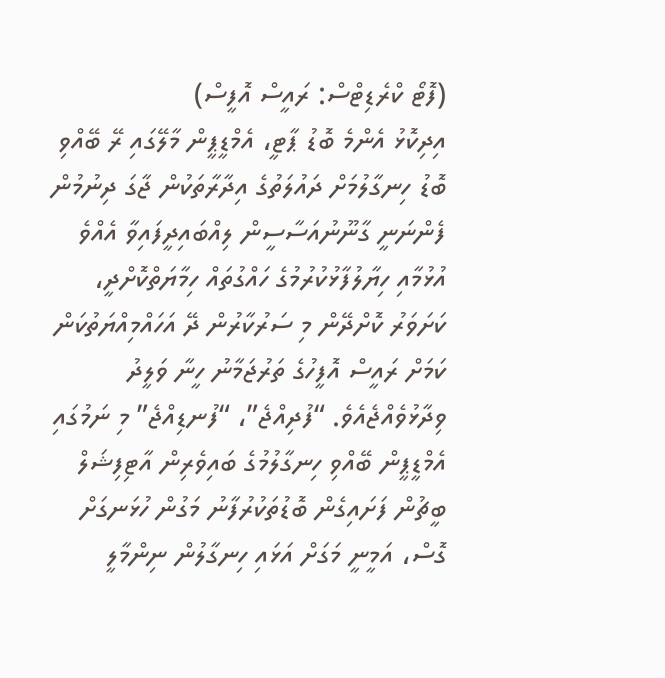(ފޮޓޯ ކްރެޑިޓްސް: ރައީސް އޮފީސް)
އިދިކޮޅު އެންމެ ބޮޑު ޕާޓީ، އެމްޑީޕީން މާލޭގައި ރޭ ބޭއްވި ބޮޑު ހިނގާލުމަށް ދައުލަތުގެ އިދާރާތަކުން ޖާގަ ދިނުމުން ފެންނަނީ ގާނޫނުއަސާސީން ލިއްބައިދީފައިވާ އެއްވެ އުޅުމާއި ހިޔާލުފާޅުކުރުމުގެ ހައްގުތައް ހިމާޔަތްކޮށްދީ، ކަށަވަރު ކޮށްދޭން މި ސަރުކާރުން ދޭ އަހައްމިއްޔަތުކަން ކަމަށް ރައީސް އޮފީހުގެ ތަރުޖަމާނު ހީނާ ވަލީދު ވިދާޅުވެއްޖެއެވެ. “ފުދިއްޖެ”، “ފުނޑިއްޖެ” މި ނަމުގައި އެމްޑީޕީން ބޭއްވި ހިނގާލުމުގެ ބައިވެރިން އާޓިފިޝަލް ބީޗުން ފަށައިގެން ބޮޑުތަކުރުފާނު މަގުން ހުޅަނގަށް ގޮސް، އަމީނީ މަގަށް އަޅައި ހިނގާލުން ނިންމާލީ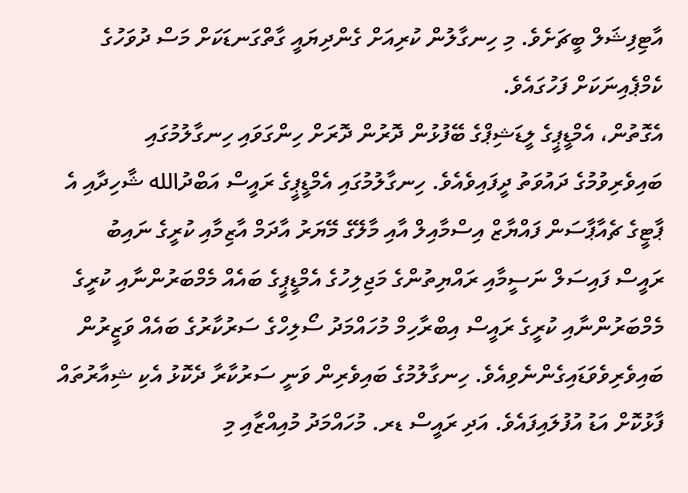އާޓިފިޝަލް ބީޗަށެވެ. މި ހިނގާލުން ކުރިއަށް ގެންދިޔައީ ގާތްގަނޑަކަށް މަސް ދުވަހުގެ ކެމްޕެއިނަކަށް ފަހުގައެވެ.
އެގޮތުން، އެމްޑީޕީގެ ލީޑަޝިޕްގެ ބޭފުޅުން ދޮރުން ދޮރަށް ހިންގަވައި ހިނގާލުމުގައި ބައިވެރިވުމުގެ ދައުވަތު ދީފައިވެއެވެ. ހިނގާލުމުގައި އެމްޑީޕީގެ ރައީސް އަބްދުالله ޝާހިދާއި އެ ޕާޓީގެ ޗެއާޕާސަން ފައްޔާޒް އިސްމާއިލް އާއި މާލޭގެ މޭޔަރު އާދަމް އާޒިމާއި ކުރީގެ ނައިބު ރައީސް ފައިސަލް ނަސީމާއި ރައްޔިތުންގެ މަޖިލިހުގެ އެމްޑީޕީގެ ބައެއް މެމްބަރުންނާއި ކުރީގެ މެމްބަރުންނާއި ކުރީގެ ރައީސް އިބްރާހިމް މުހައްމަދު ސޯލިހްގެ ސަރުކާރުގެ ބައެއް ވަޒީރުން ބައިވެރިވެވަޑައިގެންނެވިއެވެ. ހިނގާލުމުގެ ބައިވެރިން ވަނީ ސަރުކާރާ ދެކޮޅު އެކި ޝިއާރުތައް ފާޅުކޮށް އަޑު އުފުލައިފައެވެ. އަދި ރައީސް ޑރ. މުހައްމަދު މުއިއްޒާއި މި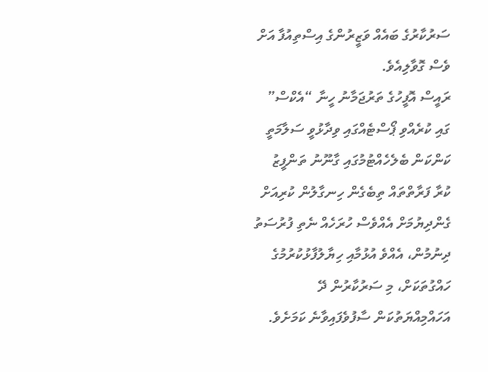ސަރުކާރުގެ ބައެއް ވަޒީރުންގެ އިސްތިއުފާ އަށް ވެސް ގޮވާލިއެވެ.
ރައީސް އޮފީހުގެ ތަރުޖަމާނު ހީނާ “އެކްސް” ގައި ކުރެއްވި ޕޯސްޓެއްގައި ވިދާޅުވީ ސަލާމަތީ ކަންކަން ބެލެހެއްޓުމުގައި ގާނޫނު ތަންފީޒު ކުރާ ފަރާތްތައް ތިބެގެން ހިނގާލުން ކުރިއަށް ގެންދިޔުމަށް އެއްވެސް ހުރަހެއް ނެތި ފުރުސަތު ދިނުމުން، އެއްވެ އުޅުމާއި ހިޔާލުފާޅުކުރުމުގެ ހައްގުތަކަށް، މި ސަރުކާރުން ދޭ އަހައްމިއްޔަތުކަން ސާފުވެފައިވާނެ ކަމަށެވެ.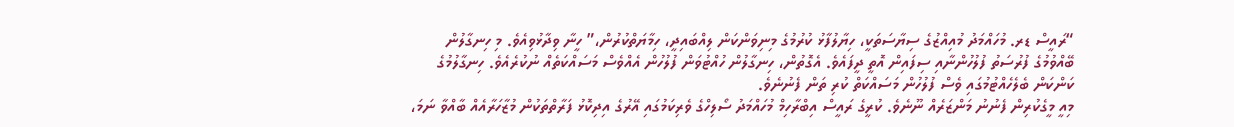“ރައީސް ޑރ. މުހައްމަދު މުއިއްޒުގެ ސިޔާސަތަކީ، ހިޔާލުފާޅު ކުރުމުގެ މިނިވަންކަން ލިއްބައިދީ، ހިމާޔަތްކުރުން،” ހީނާ ވިދާޅުވިއެވެ. މި ހިނގާލުން ބޭއްވުމުގެ ފުރުސަތު ފުލުހުންނާއި ސިފައިން އޮތީ ދީފައެވެ. އެގޮތުން، ހިނގާލުން ހުއްޓުވަން ފުލުހުން އެއްވެސް މަސައްކަތެއް ނުކުރެއެވެ. ހިނގާލުމުގެ ކަންކަން ބެލެހެއްޓުމުގައި ވެސް ފުލުހުން މަސައްކަތް ކުރި ތަން ފެނުނެވެ.
މިއީ މީގެކުރިން ފެނުނު މަންޒަރެއް ނޫނެވެ. ކުރީގެ ރައީސް އިބްރާހިމް މުހައްމަދު ސޯލިހްގެ ވެރިކަމުގައި އޭރުގެ އިދިކޮޅު ފަރާތްތަކުން މުޒާހަރާއެއް ބާއްވާ ނަމަ،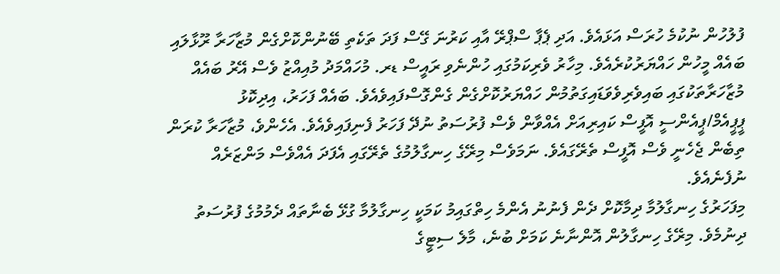ފުލުހުން ނުކުމެ ހުރަސް އަޅައެވެ. އަދި ޕެޕާ ސްޕްރޭ އާއި ކަރުނަ ގޭސް ފަދަ ތަކެތި ބޭނުންކޮށްގެން މުޒާހަރާ ރޫޅާލައި ބައެއް މީހުން ހައްޔަރުކުރެއެވެ. މިހާރު ވެރިކަމުގައި ހުންނެވި ރައީސް ޑރ. މުހައްމަދު މުއިއްޒު ވެސް އޭރު ބައެއް މުޒާހަރާތަކުގައި ބައިވެރިވެވަޑައިގަތުމުން ހައްޔަރުކޮށްގެން ގެންގޮސްފައިވެއެވެ. ބައެއް ފަހަރު، އިދިކޮޅު ޕީޕީއެމް/ޕީއެންސީ އޮފީސް ކައިރިއަށް އެއްވާން ވެސް ފުރުސަތު ނުދޭ ފަހަރު ފެނިފައިވެއެވެ. އެހެންވެ، މުޒާހަރާ ކުރަން ތިބެން ޖެހެނީ ވެސް އޮފީސް ތެރޭގައެވެ. ނަމަވެސް މިރޭގެ ހިނގާލުމުގެ ތެރޭގައި އެފަދަ އެއްވެސް މަންޒަރެއް ނުފެނެއެވެ.
މިފަހަރުގެ ހިނގާލުމާ ދިމާކޮށް ދެން ފެނުނު އެންމެ ހިތްގައިމު ކަމަކީ ހިނގާލުމާ ގުޅޭ ބެނާތައް ދެމުމުގެ ފުރުސަތު ދިނުމެވެ. މިރޭގެ ހިނގާލުން އޮންނާނެ ކަމަށް ބުނެ، މާލެ ސިޓީގެ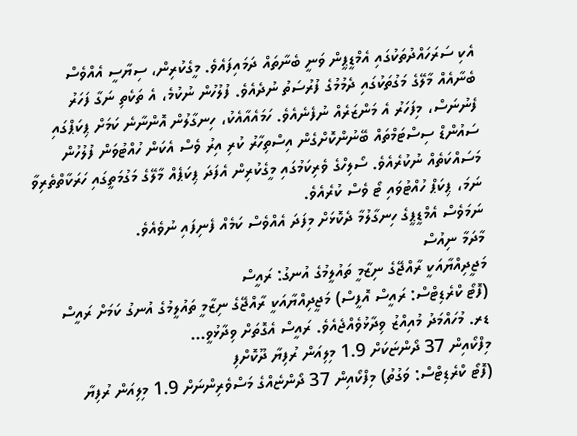އެކި ސަރަހައްދުތަކުގައި އެމްޑީޕީން ވަނީ ބެނާތައް ދަމައިފައެވެ. މީގެކުރިން، ސިޔާސީ އެއްވެސް ބެނާއެއް މާލޭގެ މަގުތަކުގައި ދެމުމުގެ ފުރުސަތު ނުދެއެވެ. ފުލުހުން ނުކުމެ، އެ ތަކެތި ނަގާ ފަހަރު ފެނުނަސް، މިފަހަރު އެ މަންޒަރެއް ނުފެނެއެވެ. ހަމައެއާއެކު، ހިނގާލުން އޮންނާނެ ކަމަށް ޕިކަޕްގައި ސައުންޑް ސިސްޓަމްތައް ބޭނުންކޮށްގެން އިސްތިހާރު ކުރި އިރު ވެސް އެކަން ހުއްޓުވަން ފުލުހުން މަސައްކަތެއް ނުކުރެއެވެ. ސޯލިހްގެ ވެރިކަމުގައި މީގެކުރިން އެފަދަ ޕިކަޕެއް މާލޭގެ މަގުމަތީގައި ހަރަކާތްތެރިވާ ނަމަ، ޕިކަޕް ހުއްޓުވައި ޓޯ ވެސް ކުރެއެވެ.
ނަމަވެސް އެމްޑީޕީގެ ހިނގާލުމާ ދެކޮޅަށް މިފަދަ އެއްވެސް ކަމެއް ފެނިފައި ނުވެއެވެ.
މާދަމާ ނިއުސް
މަޖީދިއްޔާއަކީ ރާއްޖޭގެ ނިޒާމީ ތައުލީމުގެ އުނގު: ރައީސް
(ފޮޓޯ ކްރެޑިޓްސް: ރައީސް އޮފީސް) މަޖީދިއްޔާއަކީ ރާއްޖޭގެ ނިޒާމީ ތައުލީމުގެ އުނގު ކަމަށް ރައީސް ޑރ. މުހައްމަދު މުއިއްޒު ވިދާޅުވެއްޖެއެވެ. ރައީސް އެގޮތަށް ވިދާޅުވީ...
މިފްކޯއިން 37 ދޯންޏަކަށް 1.9 މިލިއަން ރުފިޔާ ދޫކޮށްފި
(ފޮޓޯ ކްރެޑިޓްސް: ވަގުތު) މިފްކޯއިން 37 ދޯންޏެއްގެ މަސްވެރިންނަށް 1.9 މިލިއަން ރުފިޔާ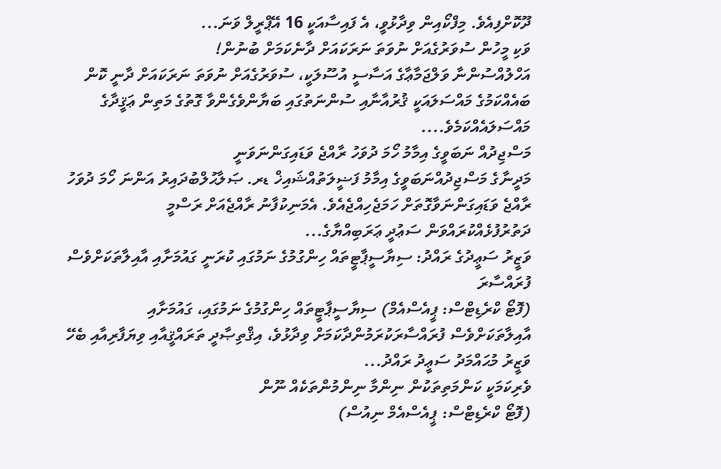ދޫކޮށްފިއެވެ. މިފްކޯއިން ވިދާޅުވީ، އެ ފައިސާއަކީ 16 އޭޕްރީލް ވަނަ...
ވަކި މީހުން ސުވަރުގެއަށް ނުވަތަ ނަރަކައަށް ދާނެކަމަށް ބުނުން!
އަހްލުއްސުންނާ ވަލްޖަމާޢާގެ އަސާސީ އުސޫލަކީ، ސުވަރުގެއަށް ނުވަތަ ނަރަކައަށް ދާނީ ކޮން ބައެއްކަމުގެ މައްސަލައަކީ ޤުރުއާނާއި ސުންނަތުގައި ބަޔާންވެގެންވާ ގޮތުގެ މަތިން ޢަޤީދާގެ މައްސަލައެއްކަމެވެ....
މަސްޖިދުއް ނަބަވީގެ އިމާމު ހޯމަ ދުވަހު ރާއްޖެ ވަޑައިގަންނަވަނީ
މަދީނާގެ މަސްޖިދުއްނަބަވީގެ އިމާމު ފަޟީލަތުއްޝައިޚް ޑރ. ޞަލާޙުލްބުދައިރު އަންނަ ހޯމަ ދުވަހު ރާއްޖެ ވަޑައިގަންނަވާގޮތަށް ހަމަޖެހިއްޖެއެވެ. އެމަނިކުފާނު ރާއްޖެއަށް ރަސްމީ ދަތުރުފުޅެއްކުރައްވަން ސަޢުދީ ޢަރަބިއްޔާގެ...
ވަޒީރު ސަޢީދުގެ ރައްދު: ސިޔާސީޕާޓީތައް ހިންގުމުގެ ނަމުގައި ކުރަނީ ގައުމަށާއި އާއިލާތަކަށްވެސް ފުރައްސާރަ
(ފޮޓޯ ކްރެޑިޓްސް: ޕީއެސްއެމް) ސިޔާސީޕާޓީތައް ހިންގުމުގެ ނަމުގައި، ގައުމަށާއި އާއިލާތަކަށްވެސް ފުރައްސާރަކުރަމުންދާކަމަށް ވިދާޅުވެ، އިޤްތިޞާދީ ތަރައްޤީއާއި ވިޔަފާރިއާއި ބެހޭ ވަޒީރު މުޙައްމަދު ސަޢީދު ރައްދު...
ވެރިކަމަކީ ކަންމަތިތަކުން ނިންމާ ނިންމުންތަކެއް ނޫން
(ފޮޓޯ ކްރެޑިޓްސް: ޕީއެސްއެމް ނިއުސް)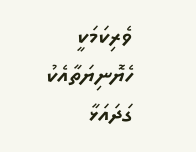ވެރިކަމަކީ ހެޔޮނިޔަތާއެކު ގަދައަޅާ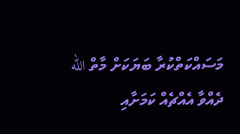މަސައްކަތްކުރާ ބަޔަކަށް މާތް الله ދެއްވާ އެއްޗެއް ކަމަށާއި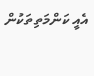އެއީ ކަންމަތިތަކުން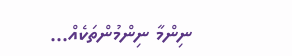ނިންމާ ނިންމުންތަކެއް...